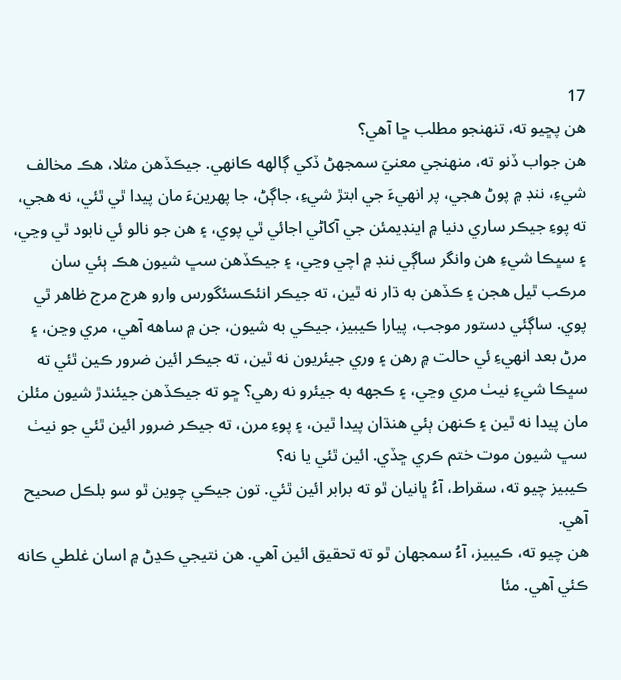17
هن پڇيو ته، تنهنجو مطلب ڇا آهي؟
هن جواب ڏنو ته، منهنجي معنيَ سمجهڻ ڏکي ڳالهه ڪانهي. جيڪڏهن مثلا، هڪ مخالف شيءِ، ننڊ ۾ پوڻ هجي، پر انهيءَ جي ابتڙ شيءِ، جاڳڻ، جا پهرينءَ مان پيدا ٿي ٿئي، نه هجي، ته پوءِ جيڪر ساري دنيا ۾ اينڊيمئن جي آکاڻي اجائي ٿي پوي، ۽ هن جو نالو ئي نابود ٿي وڃي، ۽ سڀڪا شيءِ هن وانگر ساڳي ننڊ ۾ اچي وڃي، ۽ جيڪڏهن سڀ شيون هڪ ٻئي سان مرڪب ٿيل هجن ۽ ڪڏهن به ڌار نه ٿين، ته جيڪر انئڪسئگورس وارو هرج مرج ظاهر ٿي پوي. ساڳئي دستور موجب، پيارا ڪيبيز، جيڪي به شيون، جن ۾ ساهه آهي، مري وڃن، ۽ مرڻ بعد انهيءِ ئي حالت ۾ رهن ۽ وري جيئريون نه ٿين، ته جيڪر ائين ضرور ڪين ٿئي ته سڀڪا شيءِ نيٺ مري وڃي، ۽ ڪجهه به جيئرو نه رهي؟ ڇو ته جيڪڏهن جيئندڙ شيون مئلن مان پيدا نه ٿين ۽ ڪنهن ٻئي هنڌان پيدا ٿين، ۽ پوءِ مرن، ته جيڪر ضرور ائين ٿئي جو نيٺ سڀ شيون موت ختم ڪري ڇڏي. ائين ٿئي يا نه؟
ڪيبيز چيو ته، سقراط، آءُ ڀانيان ٿو ته برابر ائين ٿئي. تون جيڪي چوين ٿو سو بلڪل صحيح آهي.
هن چيو ته، ڪيبيز، آءُ سمجهان ٿو ته تحقيق ائين آهي. هن نتيجي ڪڍڻ ۾ اسان غلطي ڪانه ڪئي آهي. مئا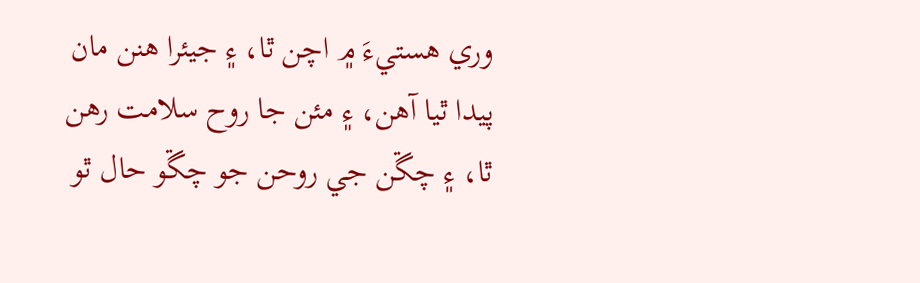وري هستيءَ ۾ اچن ٿا، ۽ جيئرا هنن مان پيدا ٿيا آهن، ۽ مئن جا روح سلامت رهن ٿا، ۽ چڱن جي روحن جو چڱو حال ٿو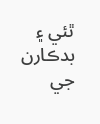ٿئي ۽ بدڪارن جي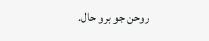روحن جو برو حال.